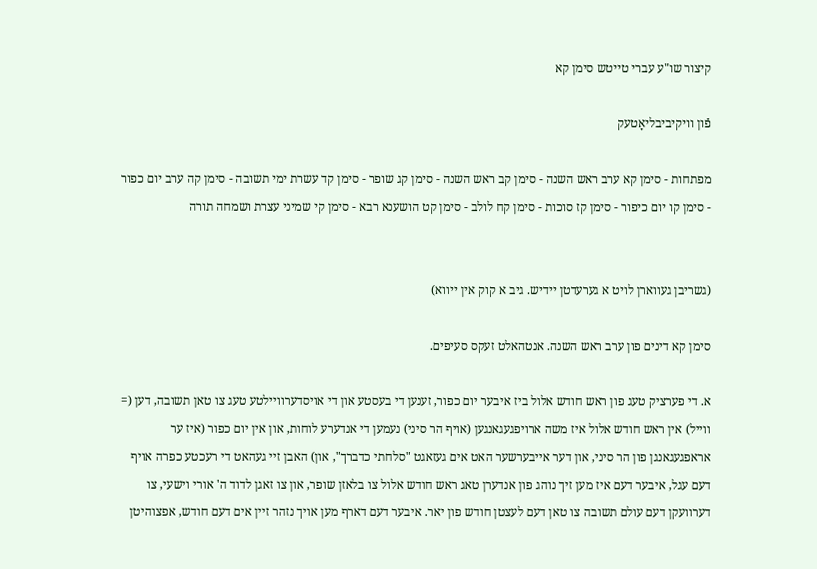קיצור שו"ע עברי טייטש סימן קא

פֿון װיקיביבליאָטעק

מפתחות - סימן קא ערב ראש השנה - סימן קב ראש השנה - סימן קג שופר - סימן קד עשרת ימי תשובה - סימן קה ערב יום כפור - סימן קו יום כיפור - סימן קז סוכות - סימן קח לולב - סימן קט הושענא רבא - סימן קי שמיני עצרת ושמחה תורה


(גשריבן געווארן לויט א גערעדטן יידיש. גיב א קוק אין ייווא)

סימן קא דינים פון ערב ראש השנה. אנטהאלט זעקס סעיפים.

א. די פערציק טעג פון ראש חודש אלול ביז איבער יום כפור, זענען די בעסטע און די אויסדערוויילטע טעג צו טאן תשובה, דען (= ווייל) אין ראש חודש אלול איז משה ארויפגעגאנגען (אויף הר סיני) נעמען די אנדערע לוחות, און אין יום כפור (איז ער אראפגעגאנגן פון הר סיני, און דער אייבערשער האט אים געזאגט "סלחתי כדברך", און) האבן זיי געהאט די רעכטע כפרה אויף דעם עגל, איבער דעם איז מען זיך נוהג פון אנדערן טאג ראש חודש אלול צו בלאזן שופר, און צו זאגן לדוד ה' אורי וישעי, צו דערוועקן דעם עולם תשובה צו טאן דעם לעצטן חודש פון יאר. איבער דעם דארף מען אויך נזהר זיין אים דעם חודש, אפצוהיטן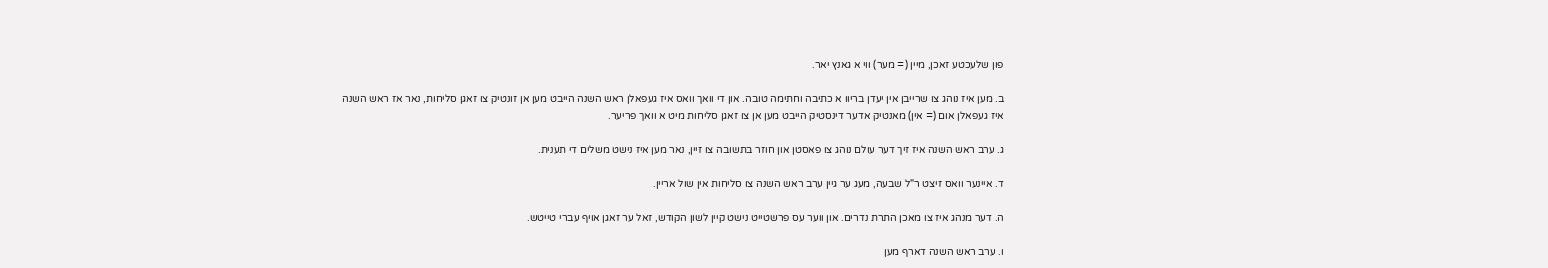פון שלעכטע זאכן, מיין (= מער) ווי א גאנץ יאר.

ב. מען איז נוהג צו שרייבן אין יעדן בריוו א כתיבה וחתימה טובה. און די וואך וואס איז געפאלן ראש השנה הייבט מען אן זונטיק צו זאגן סליחות, נאר אז ראש השנה איז געפאלן אום (= אין) מאנטיק אדער דינסטיק הייבט מען אן צו זאגן סליחות מיט א וואך פריער.

ג. ערב ראש השנה איז זיך דער עולם נוהג צו פאסטן און חוזר בתשובה צו זיין, נאר מען איז נישט משלים די תענית.

ד. איינער וואס זיצט ר"ל שבעה, מעג ער גיין ערב ראש השנה צו סליחות אין שול אריין.

ה. דער מנהג איז צו מאכן התרת נדרים. און ווער עס פרשטייט נישט קיין לשון הקודש, זאל ער זאגן אויף עברי טייטש.

ו. ערב ראש השנה דארף מען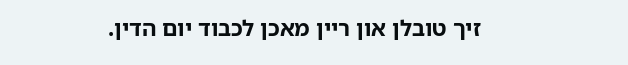זיך טובלן און ריין מאכן לכבוד יום הדין.